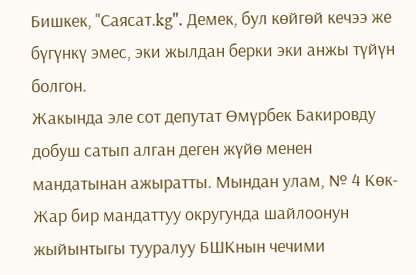Бишкек, "Саясат.kg". Демек, бул көйгөй кечээ же бүгүнкү эмес, эки жылдан берки эки анжы түйүн болгон.
Жакында эле сот депутат Өмүрбек Бакировду добуш сатып алган деген жүйө менен мандатынан ажыратты. Мындан улам, № 4 Көк-Жар бир мандаттуу округунда шайлоонун жыйынтыгы тууралуу БШКнын чечими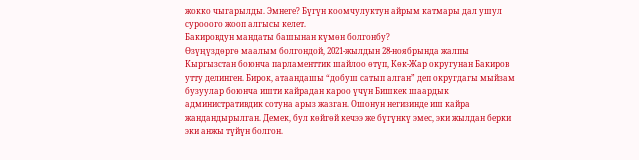жокко чыгарылды. Эмнеге? Бүгүн коомчулуктун айрым катмары дал ушул сурооого жооп алгысы келет.
Бакировдун мандаты башынан күмөн болгонбу?
Өзүңүздөргө маалым болгондой, 2021-жылдын 28-ноябрында жалпы Кыргызстан боюнча парламенттик шайлоо өтүп, Көк-Жар округунан Бакиров утту делинген. Бирок, атаандашы “добуш сатып алган” деп округдагы мыйзам бузуулар боюнча ишти кайрадан кароо үчүн Бишкек шаардык административдик сотуна арыз жазган. Ошонун негизинде иш кайра жандандырылган. Демек, бул көйгөй кечээ же бүгүнкү эмес, эки жылдан берки эки анжы түйүн болгон.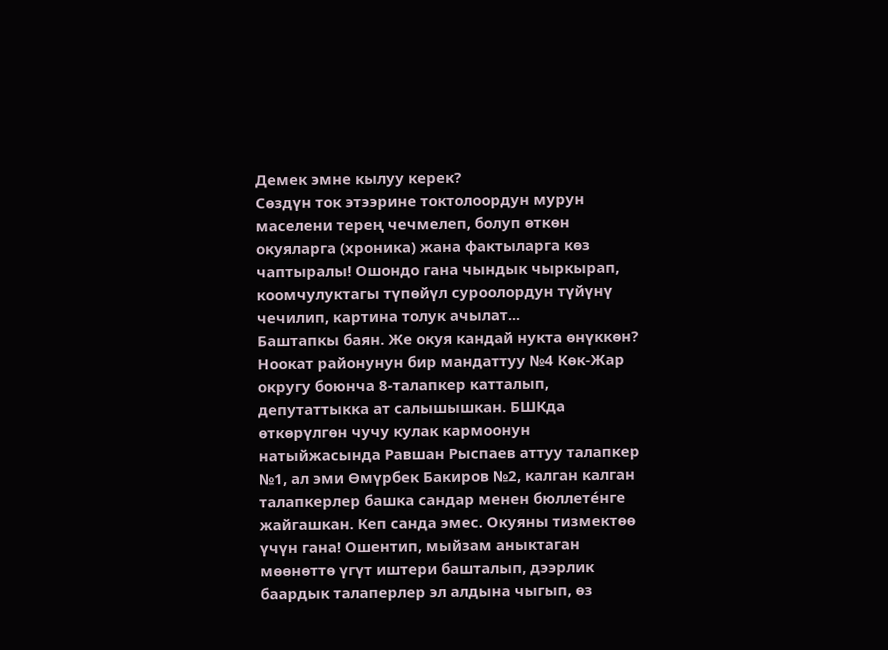Демек эмне кылуу керек?
Сөздүн ток этээрине токтолоордун мурун маселени терең чечмелеп, болуп өткөн окуяларга (хроника) жана фактыларга көз чаптыралы! Ошондо гана чындык чыркырап, коомчулуктагы түпөйүл суроолордун түйүнү чечилип, картина толук ачылат...
Баштапкы баян. Же окуя кандай нукта өнүккөн?
Ноокат районунун бир мандаттуу №4 Көк-Жар округу боюнча 8-талапкер катталып, депутаттыкка ат салышышкан. БШКда өткөрүлгөн чучу кулак кармоонун натыйжасында Равшан Рыспаев аттуу талапкер №1, ал эми Өмүрбек Бакиров №2, калган калган талапкерлер башка сандар менен бюллете́нге жайгашкан. Кеп санда эмес. Окуяны тизмектөө үчүн гана! Ошентип, мыйзам аныктаган мөөнөттө үгүт иштери башталып, дээрлик баардык талаперлер эл алдына чыгып, өз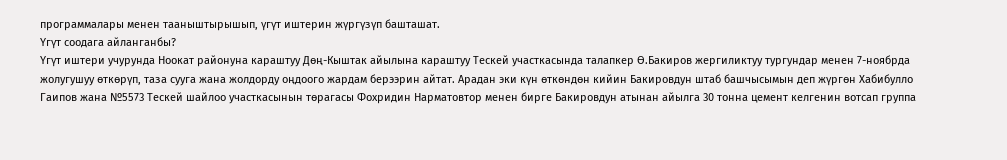программалары менен тааныштырышып, үгүт иштерин жүргүзүп башташат.
Үгүт соодага айланганбы?
Үгүт иштери учурунда Ноокат районуна караштуу Дөң-Кыштак айылына караштуу Тескей участкасында талапкер Ө.Бакиров жергиликтуу тургундар менен 7-ноябрда жолугушуу өткөрүп, таза сууга жана жолдорду оңдоого жардам берээрин айтат. Арадан эки күн өткөндөн кийин Бакировдун штаб башчысымын деп жүргөн Хабибулло Гаипов жана №5573 Тескей шайлоо участкасынын төрагасы Фохридин Нарматовтор менен бирге Бакировдун атынан айылга 30 тонна цемент келгенин вотсап группа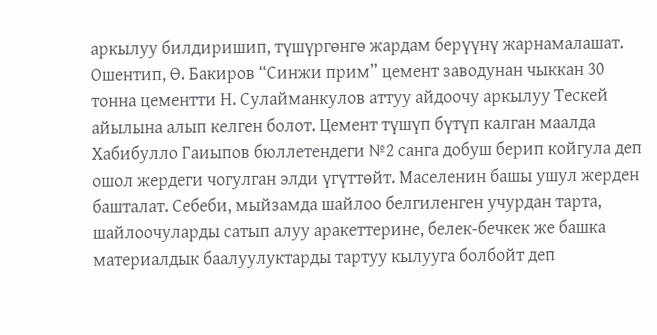аркылуу билдиришип, түшүргөнгө жардам берүүнү жарнамалашат. Ошентип, Ө. Бакиров “Синжи прим” цемент заводунан чыккан 30 тонна цементти Н. Сулайманкулов аттуу айдоочу аркылуу Тескей айылына алып келген болот. Цемент түшүп бүтүп калган маалда Хабибулло Гаиыпов бюллетендеги №2 санга добуш берип койгула деп ошол жердеги чогулган элди үгүттөйт. Маселенин башы ушул жерден башталат. Себеби, мыйзамда шайлоо белгиленген учурдан тарта, шайлоочуларды сатып алуу аракеттерине, белек-бечкек же башка материалдык баалуулуктарды тартуу кылууга болбойт деп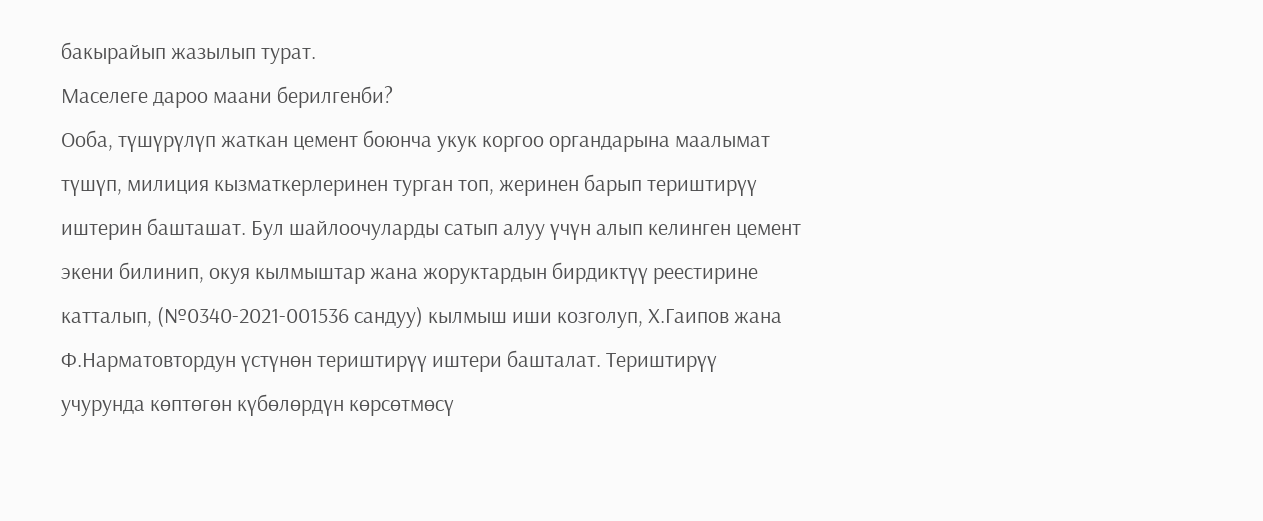бакырайып жазылып турат.
Маселеге дароо маани берилгенби?
Ооба, түшүрүлүп жаткан цемент боюнча укук коргоо органдарына маалымат түшүп, милиция кызматкерлеринен турган топ, жеринен барып териштирүү иштерин башташат. Бул шайлоочуларды сатып алуу үчүн алып келинген цемент экени билинип, окуя кылмыштар жана жоруктардын бирдиктүү реестирине катталып, (№0340-2021-001536 сандуу) кылмыш иши козголуп, Х.Гаипов жана Ф.Нарматовтордун үстүнөн териштирүү иштери башталат. Териштирүү учурунда көптөгөн күбөлөрдүн көрсөтмөсү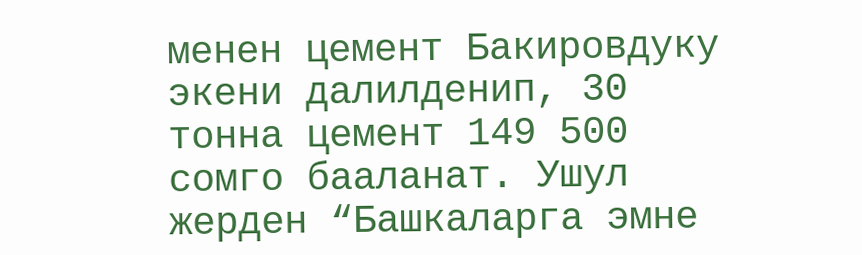менен цемент Бакировдуку экени далилденип, 30 тонна цемент 149 500 сомго бааланат. Ушул жерден “Башкаларга эмне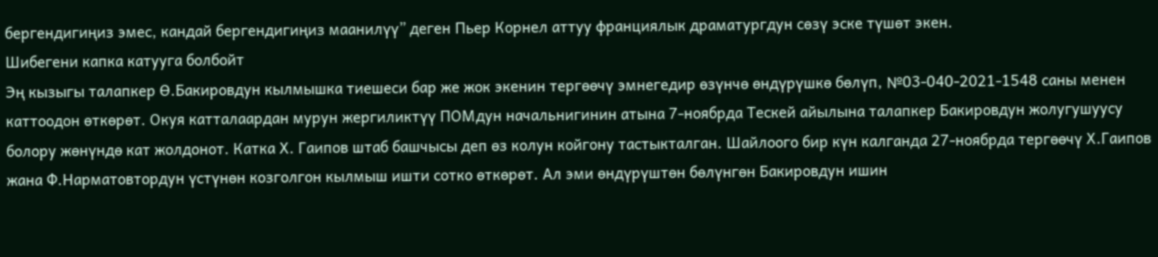бергендигиңиз эмес, кандай бергендигиңиз маанилүү” деген Пьер Корнел аттуу франциялык драматургдун сөзү эске түшөт экен.
Шибегени капка катууга болбойт
Эң кызыгы талапкер Ө.Бакировдун кылмышка тиешеси бар же жок экенин тергөөчү эмнегедир өзүнчө өндүрүшкө бөлүп, №03-040-2021-1548 саны менен каттоодон өткөрөт. Окуя катталаардан мурун жергиликтүү ПОМдун начальнигинин атына 7-ноябрда Тескей айылына талапкер Бакировдун жолугушуусу болору жөнүндө кат жолдонот. Катка Х. Гаипов штаб башчысы деп өз колун койгону тастыкталган. Шайлоого бир күн калганда 27-ноябрда тергөөчү Х.Гаипов жана Ф.Нарматовтордун үстүнөн козголгон кылмыш ишти сотко өткөрөт. Ал эми өндүрүштөн бөлүнгөн Бакировдун ишин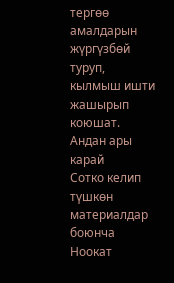тергөө амалдарын жүргүзбөй туруп, кылмыш ишти жашырып коюшат.
Андан ары карай
Сотко келип түшкөн материалдар боюнча Ноокат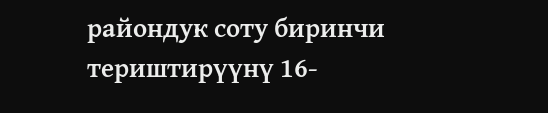райондук соту биринчи териштирүүнү 16-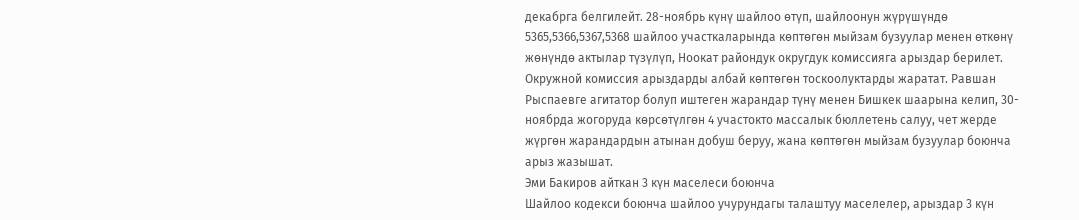декабрга белгилейт. 28-ноябрь күнү шайлоо өтүп, шайлоонун жүрүшүндө 5365,5366,5367,5368 шайлоо участкаларында көптөгөн мыйзам бузуулар менен өткөнү жөнүндө актылар түзүлүп, Ноокат райондук округдук комиссияга арыздар берилет. Окружной комиссия арыздарды албай көптөгөн тоскоолуктарды жаратат. Равшан Рыспаевге агитатор болуп иштеген жарандар түнү менен Бишкек шаарына келип, 30-ноябрда жогоруда көрсөтүлгөн 4 участокто массалык бюллетень салуу, чет жерде жүргөн жарандардын атынан добуш беруу, жана көптөгөн мыйзам бузуулар боюнча арыз жазышат.
Эми Бакиров айткан 3 күн маселеси боюнча
Шайлоо кодекси боюнча шайлоо учурундагы талаштуу маселелер, арыздар 3 күн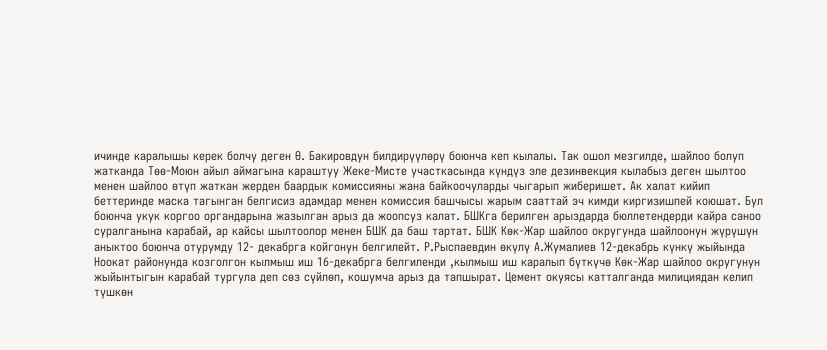ичинде каралышы керек болчу деген Ө. Бакировдун билдирүүлөрү боюнча кеп кылалы. Так ошол мезгилде, шайлоо болуп жатканда Төө-Моюн айыл аймагына караштуу Жеке-Мисте участкасында күндүз эле дезинвекция кылабыз деген шылтоо менен шайлоо өтүп жаткан жерден баардык комиссияны жана байкоочуларды чыгарып жиберишет. Ак халат кийип беттеринде маска тагынган белгисиз адамдар менен комиссия башчысы жарым сааттай эч кимди киргизишпей коюшат. Бул боюнча укук коргоо органдарына жазылган арыз да жоопсуз калат. БШКга берилген арыздарда бюллетендерди кайра саноо суралганына карабай, ар кайсы шылтоолор менен БШК да баш тартат. БШК Көк-Жар шайлоо округунда шайлоонун жүрүшүн аныктоо боюнча отурумду 12- декабрга койгонун белгилейт. Р.Рыспаевдин өкүлү А.Жумалиев 12-декабрь күнкү жыйында Ноокат районунда козголгон кылмыш иш 16-декабрга белгиленди ,кылмыш иш каралып бүткүчө Көк-Жар шайлоо округунун жыйынтыгын карабай тургула деп сөз сүйлөп, кошумча арыз да тапшырат. Цемент окуясы катталганда милициядан келип түшкөн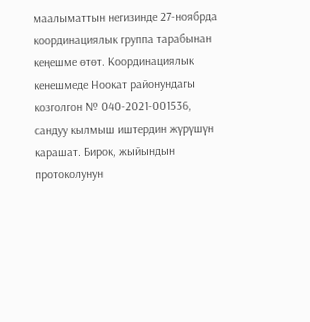маалыматтын негизинде 27-ноябрда координациялык группа тарабынан кеңешме өтөт. Координациялык кенешмеде Ноокат районундагы козголгон № 040-2021-001536, сандуу кылмыш иштердин жүрүшүн карашат. Бирок, жыйындын протоколунун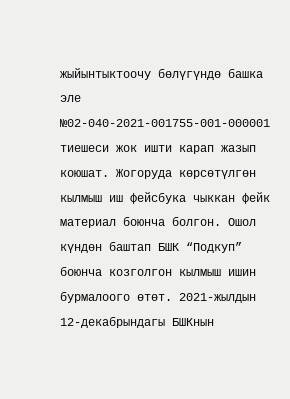жыйынтыктоочу бөлүгүндө башка эле №02-040-2021-001755-001-000001 тиешеси жок ишти карап жазып коюшат. Жогоруда көрсөтүлгөн кылмыш иш фейсбука чыккан фейк материал боюнча болгон. Ошол күндөн баштап БШК “Подкуп” боюнча козголгон кылмыш ишин бурмалоого өтөт. 2021-жылдын 12-декабрындагы БШКнын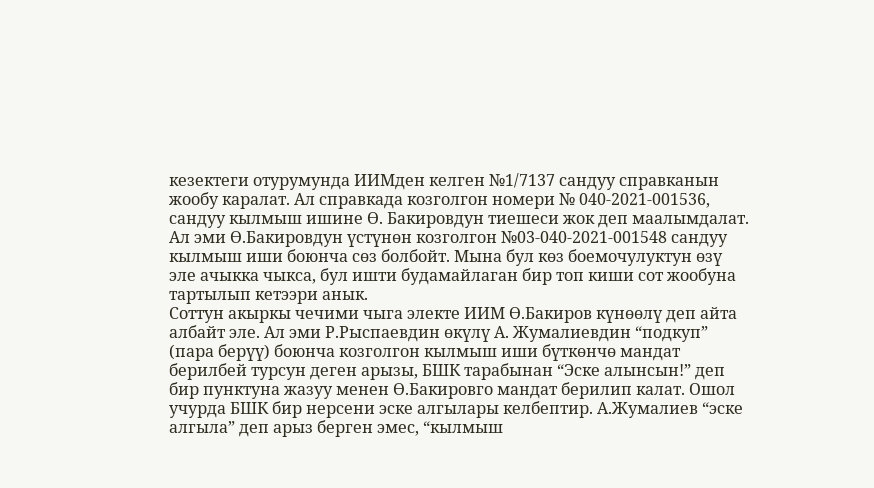кезектеги отурумунда ИИМден келген №1/7137 сандуу справканын жообу каралат. Ал справкада козголгон номери № 040-2021-001536, сандуу кылмыш ишине Ө. Бакировдун тиешеси жок деп маалымдалат. Ал эми Ө.Бакировдун үстүнөн козголгон №03-040-2021-001548 сандуу кылмыш иши боюнча сөз болбойт. Мына бул көз боемочулуктун өзү эле ачыкка чыкса, бул ишти будамайлаган бир топ киши сот жообуна тартылып кетээри анык.
Соттун акыркы чечими чыга электе ИИМ Ө.Бакиров күнөөлү деп айта албайт эле. Ал эми Р.Рыспаевдин өкүлү А. Жумалиевдин “подкуп” (пара берүү) боюнча козголгон кылмыш иши бүткөнчө мандат берилбей турсун деген арызы, БШК тарабынан “Эске алынсын!” деп бир пунктуна жазуу менен Ө.Бакировго мандат берилип калат. Ошол учурда БШК бир нерсени эске алгылары келбептир. А.Жумалиев “эске алгыла” деп арыз берген эмес, “кылмыш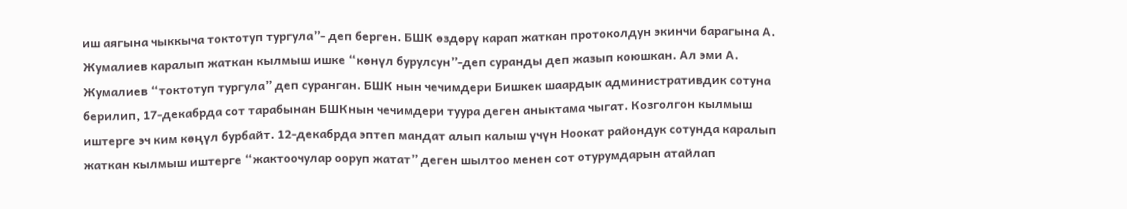иш аягына чыккыча токтотуп тургула”- деп берген. БШК өздөрү карап жаткан протоколдун экинчи барагына А. Жумалиев каралып жаткан кылмыш ишке “көнүл бурулсун”-деп суранды деп жазып коюшкан. Ал эми А. Жумалиев “токтотуп тургула” деп суранган. БШК нын чечимдери Бишкек шаардык административдик сотуна берилип, 17-декабрда сот тарабынан БШКнын чечимдери туура деген аныктама чыгат. Козголгон кылмыш иштерге эч ким көңүл бурбайт. 12-декабрда эптеп мандат алып калыш үчүн Ноокат райондук сотунда каралып жаткан кылмыш иштерге “жактоочулар ооруп жатат” деген шылтоо менен сот отурумдарын атайлап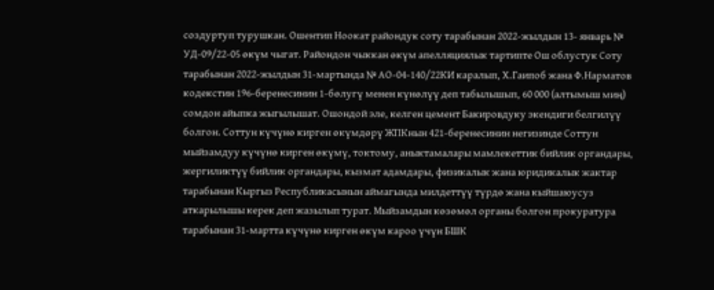создуртуп турушкан. Ошентип Ноокат райондук соту тарабынан 2022-жылдын 13- январь № УД-09/22-05 өкүм чыгат. Райондон чыккан өкүм апелляциялык тартипте Ош облустук Соту тарабынан 2022-жылдын 31-мартында № АО-04-140/22КИ каралып, Х.Гаипоб жана Ф.Нарматов кодекстин 196-беренесинин 1-бөлугү менен күнөлүү деп табылышып, 60 000 (алтымыш миң) сомдон айыпка жыгылышат. Ошондой эле, келген цемент Бакировдуку экендиги белгилүү болгон. Соттун күчүнө кирген өкүмдөрү ЖПКнын 421-беренесинин негизинде Соттун мыйзамдуу күчүнө кирген өкүмү, токтому, аныктамалары мамлекеттик бийлик органдары, жергиликтүү бийлик органдары, кызмат адамдары, физикалык жана юридикалык жактар тарабынан Кыргыз Республикасынын аймагында милдеттүү түрдө жана кыйшаюусуз аткарылышы керек деп жазылып турат. Мыйзамдын көзөмөл органы болгон прокуратура тарабынан 31-мартта күчүнө кирген өкүм кароо үчүн БШК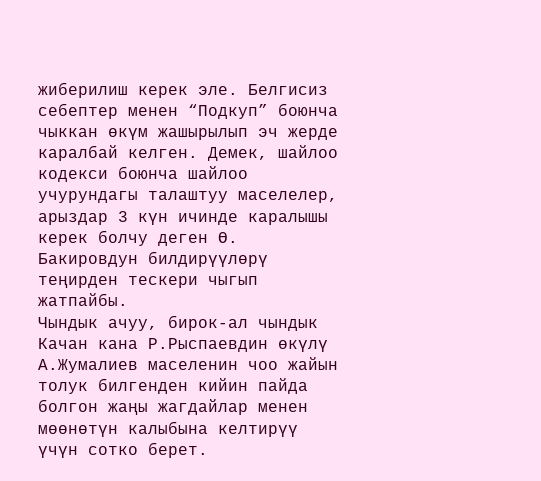жиберилиш керек эле. Белгисиз себептер менен “Подкуп” боюнча чыккан өкүм жашырылып эч жерде каралбай келген. Демек, шайлоо кодекси боюнча шайлоо учурундагы талаштуу маселелер, арыздар 3 күн ичинде каралышы керек болчу деген Ө. Бакировдун билдирүүлөрү теңирден тескери чыгып жатпайбы.
Чындык ачуу, бирок-ал чындык
Качан кана Р.Рыспаевдин өкүлү А.Жумалиев маселенин чоо жайын толук билгенден кийин пайда болгон жаңы жагдайлар менен мөөнөтүн калыбына келтирүү үчүн сотко берет.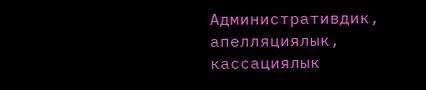Административдик, апелляциялык, кассациялык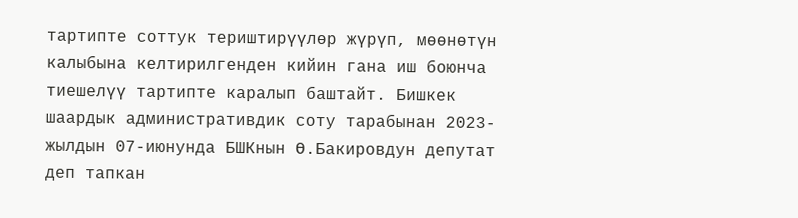тартипте соттук териштирүүлөр жүрүп, мөөнөтүн калыбына келтирилгенден кийин гана иш боюнча тиешелүү тартипте каралып баштайт. Бишкек шаардык административдик соту тарабынан 2023-жылдын 07-июнунда БШКнын Ө.Бакировдун депутат деп тапкан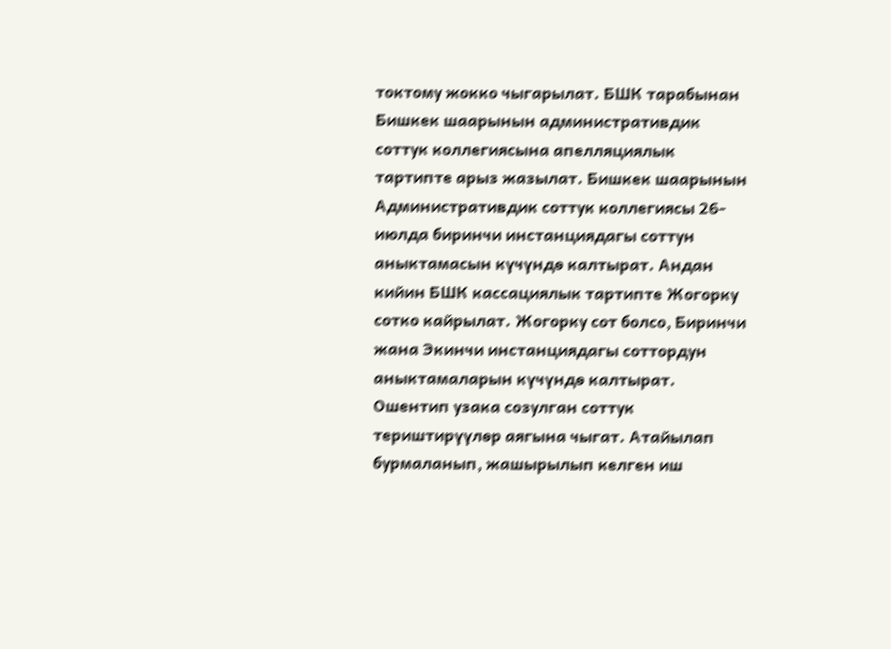токтому жокко чыгарылат. БШК тарабынан Бишкек шаарынын административдик соттук коллегиясына апелляциялык тартипте арыз жазылат. Бишкек шаарынын Административдик соттук коллегиясы 26-июлда биринчи инстанциядагы соттун аныктамасын күчүндө калтырат. Андан кийин БШК кассациялык тартипте Жогорку сотко кайрылат. Жогорку сот болсо, Биринчи жана Экинчи инстанциядагы соттордун аныктамаларын күчүндө калтырат. Ошентип узака созулган соттук териштирүүлөр аягына чыгат. Атайылап бурмаланып, жашырылып келген иш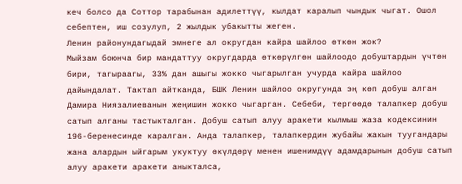кеч болсо да Соттор тарабынан адилеттүү, кылдат каралып чындык чыгат. Ошол себептен, иш созулуп, 2 жылдык убакытты жеген.
Ленин районундагыдай эмнеге ал округдан кайра шайлоо өткөн жок?
Мыйзам боюнча бир мандаттуу округдарда өткөрүлгөн шайлоодо добуштардын үчтөн бири, тагыраагы, 33% дан ашыгы жокко чыгарылган учурда кайра шайлоо дайындалат. Тактап айтканда, БШК Ленин шайлоо округунда эң көп добуш алган Дамира Ниязалиеванын жеңишин жокко чыгарган. Себеби, тергөөдө талапкер добуш сатып алганы тастыкталган. Добуш сатып алуу аракети кылмыш жаза кодексинин 196-беренесинде каралган. Анда талапкер, талапкердин жубайы жакын туугандары жана алардын ыйгарым укуктуу өкүлдөрү менен ишенимдүү адамдарынын добуш сатып алуу аракети аракети аныкталса,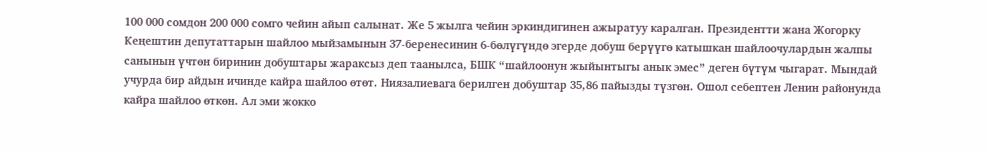100 000 сомдон 200 000 сомго чейин айып салынат. Же 5 жылга чейин эркиндигинен ажыратуу каралган. Президентти жана Жогорку Кеңештин депутаттарын шайлоо мыйзамынын 37-беренесинин 6-бөлүгүндө эгерде добуш берүүгө катышкан шайлоочулардын жалпы санынын үчтөн биринин добуштары жараксыз деп таанылса, БШК “шайлоонун жыйынтыгы анык эмес” деген бүтүм чыгарат. Мындай учурда бир айдын ичинде кайра шайлоо өтөт. Ниязалиевага берилген добуштар 35,86 пайызды түзгөн. Ошол себептен Ленин районунда кайра шайлоо өткөн. Ал эми жокко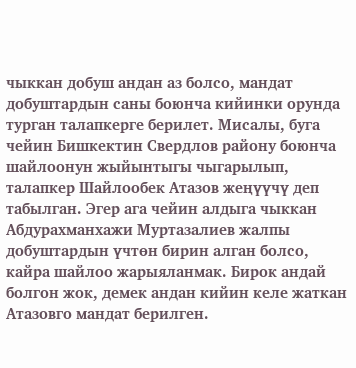чыккан добуш андан аз болсо, мандат добуштардын саны боюнча кийинки орунда турган талапкерге берилет. Мисалы, буга чейин Бишкектин Свердлов району боюнча шайлоонун жыйынтыгы чыгарылып, талапкер Шайлообек Атазов жеңүүчү деп табылган. Эгер ага чейин алдыга чыккан Абдурахманхажи Муртазалиев жалпы добуштардын үчтөн бирин алган болсо, кайра шайлоо жарыяланмак. Бирок андай болгон жок, демек андан кийин келе жаткан Атазовго мандат берилген.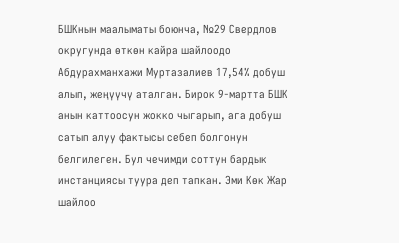БШКнын маалыматы боюнча, №29 Свердлов округунда өткөн кайра шайлоодо Абдурахманхажи Муртазалиев 17,54% добуш алып, жеңүүчү аталган. Бирок 9-мартта БШК анын каттоосун жокко чыгарып, ага добуш сатып алуу фактысы себеп болгонун белгилеген. Бул чечимди соттун бардык инстанциясы туура деп тапкан. Эми Көк Жар шайлоо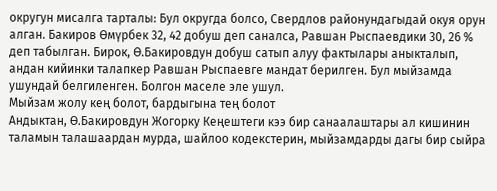округун мисалга тарталы: Бул округда болсо, Свердлов районундагыдай окуя орун алган. Бакиров Өмүрбек 32, 42 добуш деп саналса, Равшан Рыспаевдики 30, 26 % деп табылган. Бирок, Ө.Бакировдун добуш сатып алуу фактылары аныкталып, андан кийинки талапкер Равшан Рыспаевге мандат берилген. Бул мыйзамда ушундай белгиленген. Болгон маселе эле ушул.
Мыйзам жолу кең болот, бардыгына тең болот
Андыктан, Ө.Бакировдун Жогорку Кеңештеги кээ бир санаалаштары ал кишинин таламын талашаардан мурда, шайлоо кодекстерин, мыйзамдарды дагы бир сыйра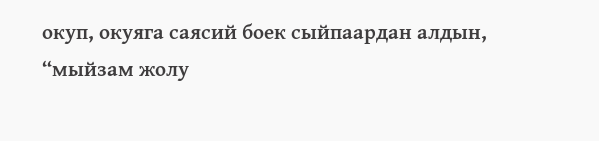окуп, окуяга саясий боек сыйпаардан алдын, “мыйзам жолу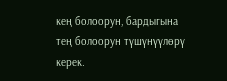кең болоорун, бардыгына тең болоорун түшүнүүлөрү керек.